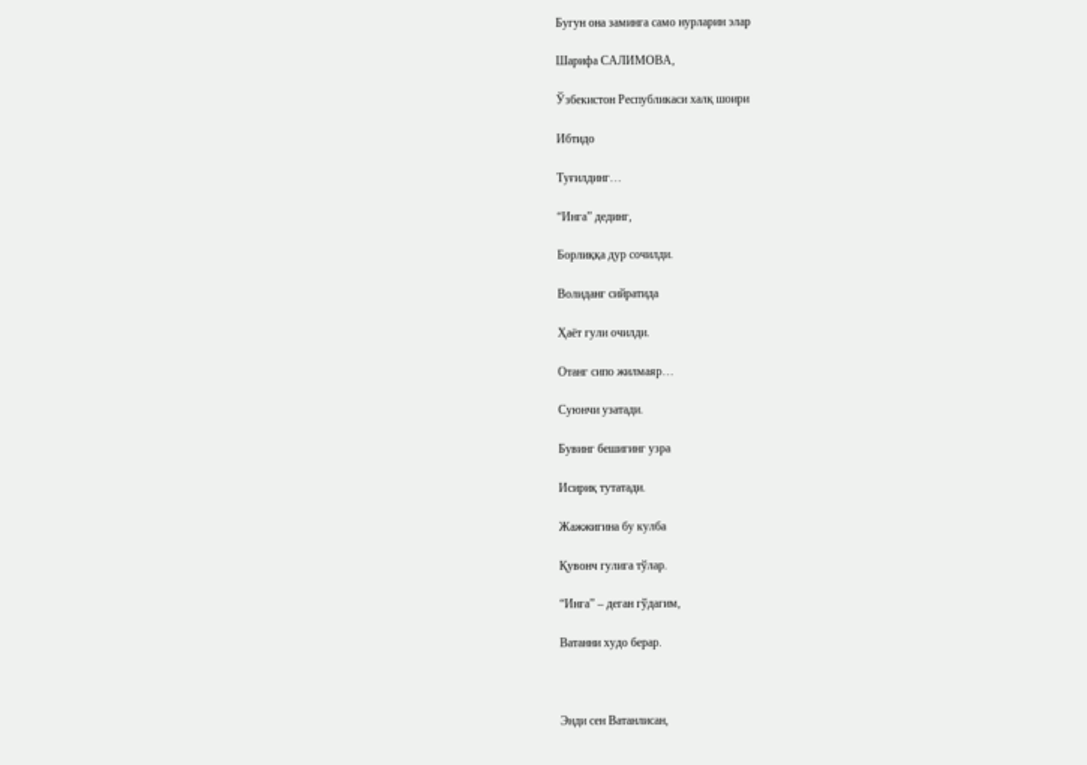Бугун она заминга само нурларин элар

Шарифа САЛИМОВА,

Ўзбекистон Республикаси халқ шоири

Ибтидо

Туғилдинг…

“Инга” дединг,

Борлиққа дур сочилди.

Волиданг сийратида

Ҳаёт гули очилди.

Отанг сипо жилмаяр…

Суюнчи узатади.

Бувинг бешигинг узра

Исириқ тутатади.

Жажжигина бу кулба

Қувонч гулига тўлар.

“Инга” – деган гўдагим,

Ватанни худо берар.



Энди сен Ватанлисан,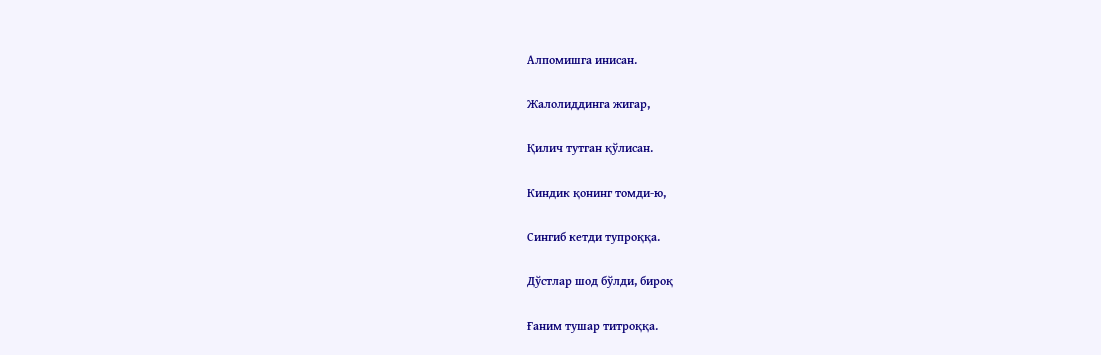Алпомишга инисан.

Жалолиддинга жигар,

Қилич тутган қўлисан.

Киндик қонинг томди-ю,

Сингиб кетди тупроққа.

Дўстлар шод бўлди, бироқ

Ғаним тушар титроққа.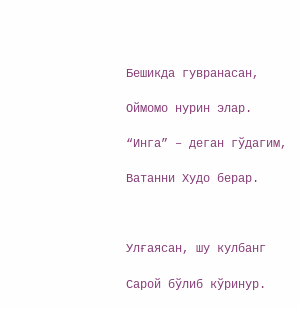Бешикда гувранасан,

Оймомо нурин элар.

“Инга” – деган гўдагим,

Ватанни Худо берар.



Улғаясан, шу кулбанг

Сарой бўлиб кўринур.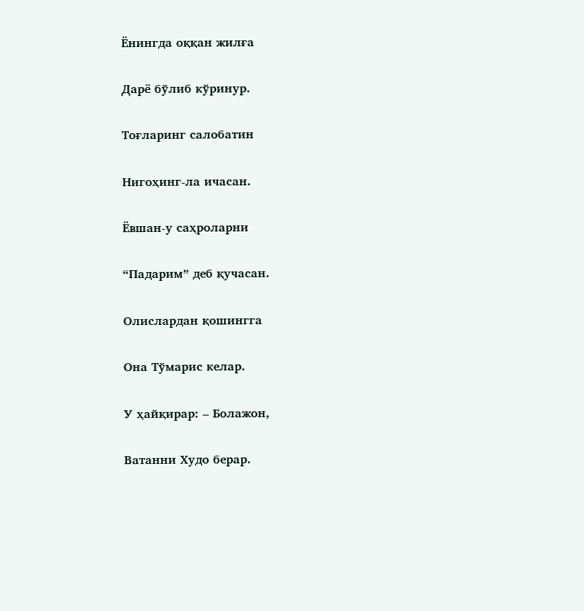Ёнингда оққан жилға

Дарё бўлиб кўринур.

Тоғларинг салобатин

Нигоҳинг-ла ичасан.

Ёвшан-у саҳроларни

“Падарим” деб қучасан.

Олислардан қошингга

Она Тўмарис келар.

У ҳайқирар: – Болажон,

Ватанни Худо берар.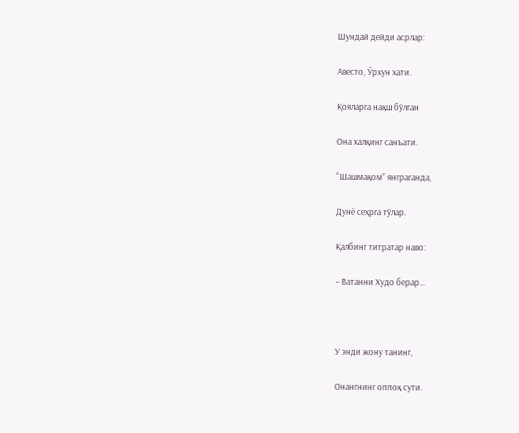Шундай дейди асрлар:

Авесто, Ўрхун хати.

Қояларга нақш бўлган

Она халқинг санъати.

“Шашмақом” янграганда,

Дунё сеҳрга тўлар.

Қалбинг титратар наво:

– Ватанни Худо берар…



У энди жону танинг,

Онангнинг оппоқ сути.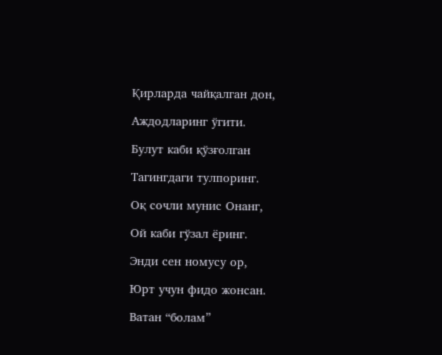Қирларда чайқалган дон,

Аждодларинг ўгити.

Булут каби қўзғолган

Тагингдаги тулпоринг.

Оқ сочли мунис Онанг,

Ой каби гўзал ёринг.

Энди сен номусу ор,

Юрт учун фидо жонсан.

Ватан “болам”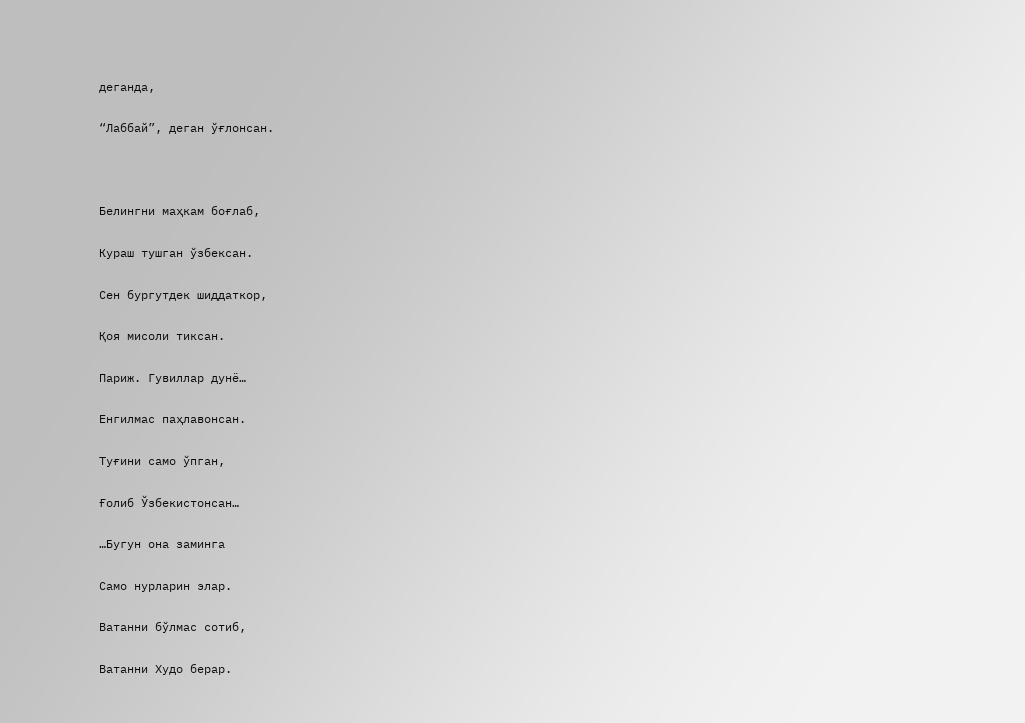деганда,

“Лаббай”, деган ўғлонсан.



Белингни маҳкам боғлаб,

Кураш тушган ўзбексан.

Сен бургутдек шиддаткор,

Қоя мисоли тиксан.

Париж. Гувиллар дунё…

Енгилмас паҳлавонсан.

Туғини само ўпган,

Ғолиб Ўзбекистонсан…

…Бугун она заминга

Само нурларин элар.

Ватанни бўлмас сотиб,

Ватанни Худо берар.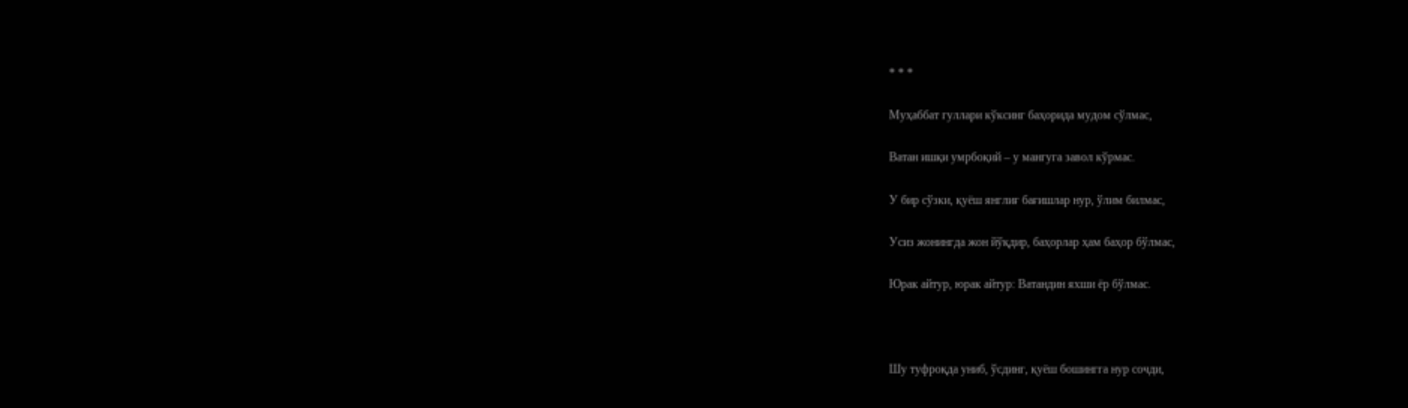* * *

Муҳаббат гуллари кўксинг баҳорида мудом сўлмас,

Ватан ишқи умрбоқий – у мангуга завол кўрмас.

У бир сўзки, қуёш янглиғ бағишлар нур, ўлим билмас,

Усиз жонингда жон йўқдир, баҳорлар ҳам баҳор бўлмас,

Юрак айтур, юрак айтур: Ватандин яхши ёр бўлмас.



Шу туфроқда униб, ўсдинг, қуёш бошингга нур сочди,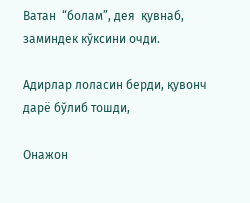Ватан  “болам”, дея  қувнаб, заминдек кўксини очди.

Адирлар лоласин берди, қувонч дарё бўлиб тошди,

Онажон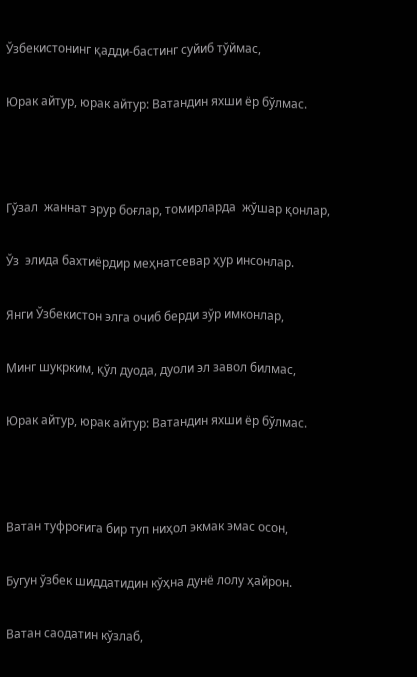Ўзбекистонинг қадди-бастинг суйиб тўймас,

Юрак айтур, юрак айтур: Ватандин яхши ёр бўлмас.



Гўзал  жаннат эрур боғлар, томирларда  жўшар қонлар,

Ўз  элида бахтиёрдир меҳнатсевар ҳур инсонлар.

Янги Ўзбекистон элга очиб берди зўр имконлар,

Минг шукрким, қўл дуода, дуоли эл завол билмас,

Юрак айтур, юрак айтур: Ватандин яхши ёр бўлмас.



Ватан туфроғига бир туп ниҳол экмак эмас осон,

Бугун ўзбек шиддатидин кўҳна дунё лолу ҳайрон.

Ватан саодатин кўзлаб,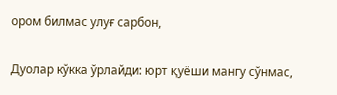ором билмас улуғ сарбон,

Дуолар кўкка ўрлайди: юрт қуёши мангу сўнмас,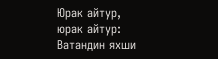Юрак айтур, юрак айтур: Ватандин яхши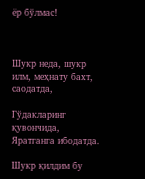ёр бўлмас!



Шукр неда, шукр илм, меҳнату бахт, саодатда,

Гўдакларинг қувончида, Яратганга ибодатда.

Шукр қилдим бу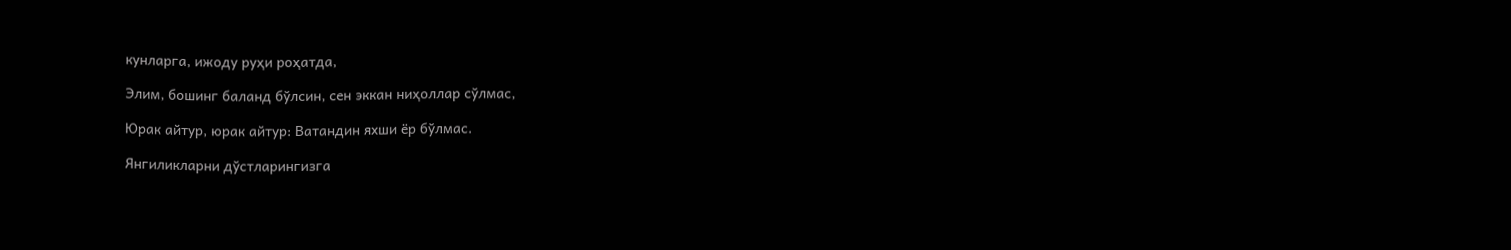кунларга, ижоду руҳи роҳатда,

Элим, бошинг баланд бўлсин, сен эккан ниҳоллар сўлмас,

Юрак айтур, юрак айтур: Ватандин яхши ёр бўлмас.

Янгиликларни дўстларингизга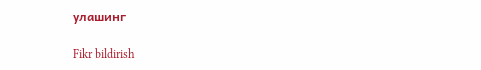улашинг

Fikr bildirish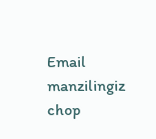Email manzilingiz chop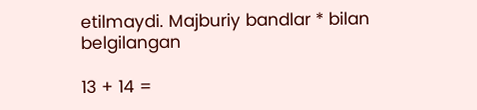etilmaydi. Majburiy bandlar * bilan belgilangan

13 + 14 =